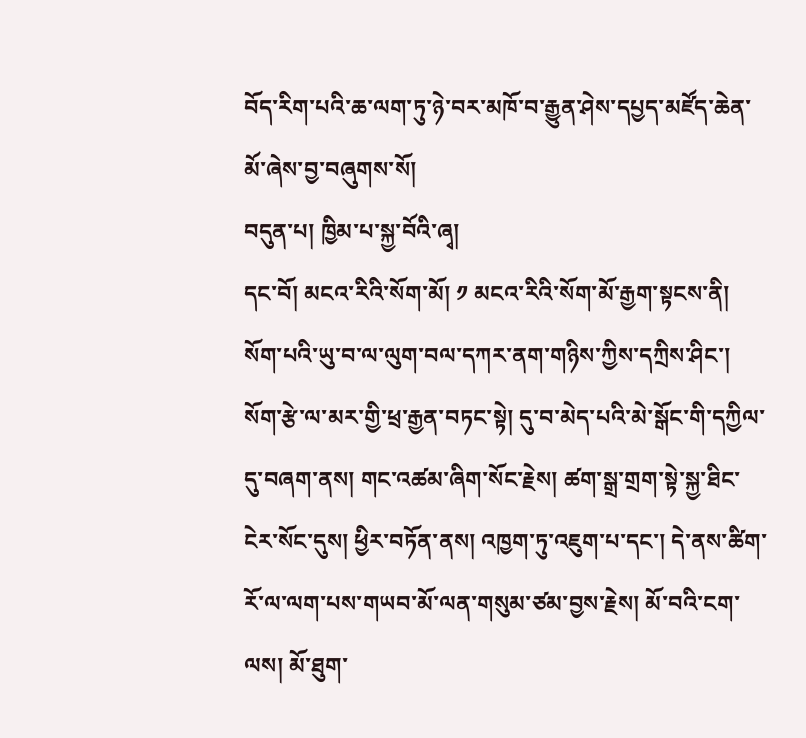བོད་རིག་པའི་ཆ་ལག་ཏུ་ཉེ་བར་མཁོ་བ་རྒྱུན་ཤེས་དཔྱད་མཛོད་ཆེན་མོ་ཞེས་བྱ་བཞུགས་སོ།
བདུན་པ། ཁྱིམ་པ་སྐྱ་བོའི་ཞྭ།
དང་བོ། མངའ་རིའི་སོག་མོ། ༡ མངའ་རིའི་སོག་མོ་རྒྱག་སྟངས་ནི། སོག་པའི་ཡུ་བ་ལ་ལུག་བལ་དཀར་ནག་གཉིས་ཀྱིས་དཀྲིས་ཤིང་། སོག་རྩེ་ལ་མར་གྱི་ཕྲ་རྒྱན་བཏང་སྟེ། དུ་བ་མེད་པའི་མེ་སྒོང་གི་དཀྱིལ་དུ་བཞག་ནས། གང་འཚམ་ཞིག་སོང་རྗེས། ཚག་སྒྲ་གྲག་སྟེ་སྐྱ་ཐིང་ངེར་སོང་དུས། ཕྱིར་བཏོན་ནས། འཁྱག་ཏུ་འཇུག་པ་དང་། དེ་ནས་ཚིག་རོ་ལ་ལག་པས་གཡབ་མོ་ལན་གསུམ་ཙམ་བྱས་རྗེས། མོ་བའི་ངག་ལས། མོ་ཐུག་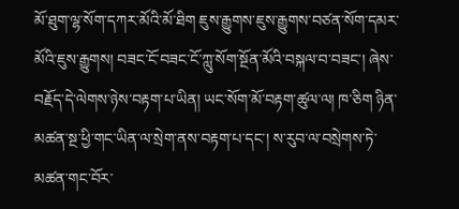མོ་ཐུག་ལྷ་སོག་དཀར་མོའི་མོ་ཐིག ཇུས་རྒྱུགས་ཇུས་རྒྱུགས་བཙན་སོག་དམར་མོའི་ཇུས་རྒྱུགས། བཟང་ངོ་བཟང་ངོ་ཀླུ་སོག་སྔོན་མོའི་བསྐལ་བ་བཟང་། ཞེས་བརྗོད་དེ་ལེགས་ཉེས་བརྟག་པ་ཡིན། ཡང་སོག་མོ་བརྟག་ཚུལ་ལ། ཁ་ཅིག ཉིན་མཚན་སྔ་ཕྱི་གང་ཡིན་ལ་སྲེག་ནས་བརྟག་པ་དང་། ས་རུབ་ལ་བསྲེགས་ཏེ་མཚན་གང་བོར་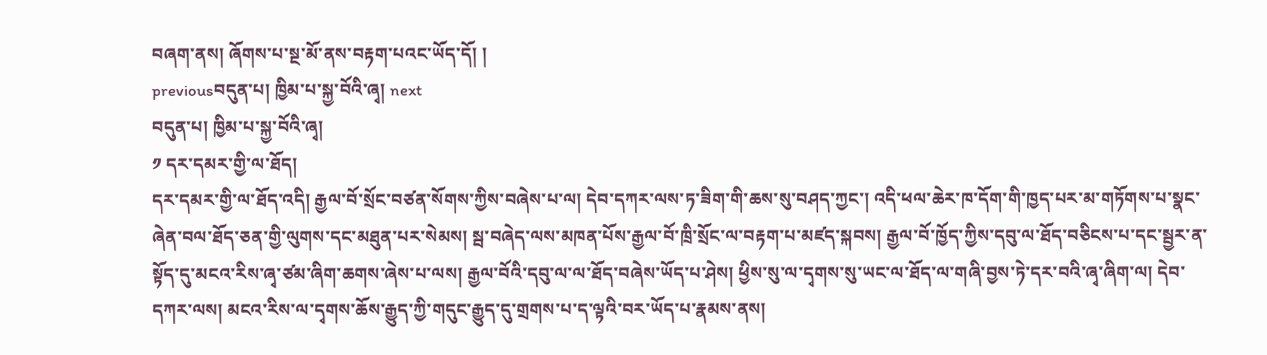བཞག་ནས། ཞོགས་པ་སྔ་མོ་ནས་བརྟག་པའང་ཡོད་དོ། །
previousབདུན་པ། ཁྱིམ་པ་སྐྱ་བོའི་ཞྭ། next
བདུན་པ། ཁྱིམ་པ་སྐྱ་བོའི་ཞྭ།
༡ དར་དམར་གྱི་ལ་ཐོད།
དར་དམར་གྱི་ལ་ཐོད་འདི། རྒྱལ་བོ་སྲོང་བཙན་སོགས་ཀྱིས་བཞེས་པ་ལ། དེབ་དཀར་ལས་ཏ་ཟིག་གི་ཆས་སུ་བཤད་ཀྱང་། འདི་ཕལ་ཆེར་ཁ་དོག་གི་ཁྱད་པར་མ་གཏོགས་པ་སྣང་ཞེན་བལ་ཐོད་ཅན་གྱི་ལུགས་དང་མཐུན་པར་སེམས། སྦ་བཞེད་ལས་མཁན་པོས་རྒྱལ་བོ་ཁྲི་སྲོང་ལ་བརྟག་པ་མཛད་སྐབས། རྒྱལ་བོ་ཁྱོད་ཀྱིས་དབུ་ལ་ཐོད་བཅིངས་པ་དང་སྦྱར་ན་སྟོད་དུ་མངའ་རིས་ཞྭ་ཙམ་ཞིག་ཆགས་ཞེས་པ་ལས། རྒྱལ་བོའི་དབུ་ལ་ལ་ཐོད་བཞེས་ཡོད་པ་ཤེས། ཕྱིས་སུ་ལ་དྭགས་སུ་ཡང་ལ་ཐོད་ལ་གཞི་བྱས་ཏེ་དར་བའི་ཞྭ་ཞིག་ལ། དེབ་དཀར་ལས། མངའ་རིས་ལ་དྭགས་ཆོས་རྒྱུད་ཀྱི་གདུང་རྒྱུད་དུ་གྲགས་པ་ད་ལྟའི་བར་ཡོད་པ་རྣམས་ནས།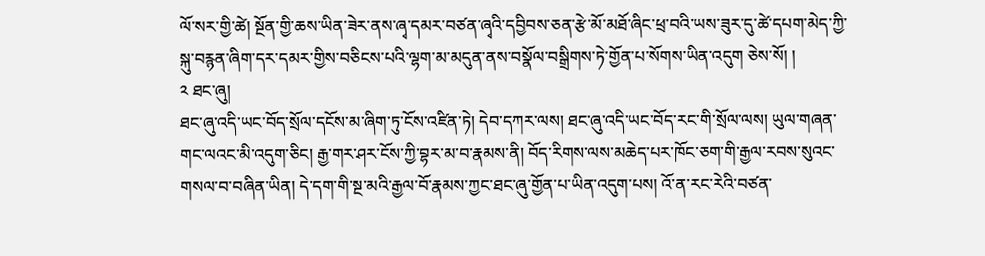ལོ་སར་གྱི་ཚེ། སྔོན་གྱི་ཆས་ཡིན་ཟེར་ནས་ཞྭ་དམར་བཙན་ཞྭའི་དབྱིབས་ཅན་རྩེ་མོ་མཐོ་ཞིང་ཕྲ་བའི་ཡས་ཟུར་དུ་ཚེ་དཔག་མེད་ཀྱི་སྐུ་བརྙན་ཞིག་དར་དམར་གྱིས་བཅིངས་པའི་ལྷག་མ་མདུན་ནས་བསྣོལ་བསྒྲིགས་ཏེ་གྱོན་པ་སོགས་ཡིན་འདུག ཅེས་སོ། །
༢ ཐང་ཞུ།
ཐང་ཞུ་འདི་ཡང་བོད་སྲོལ་དངོས་མ་ཞིག་ཏུ་ངོས་འཛིན་ཏེ། དེབ་དཀར་ལས། ཐང་ཞུ་འདི་ཡང་བོད་རང་གི་སྲོལ་ལས། ཡུལ་གཞན་གང་ལའང་མི་འདུག་ཅིང། རྒྱ་གར་ཤར་ངོས་ཀྱི་བྷར་མ་བ་རྣམས་ནི། བོད་རིགས་ལས་མཆེད་པར་ཁོང་ཅག་གི་རྒྱལ་རབས་སུའང་གསལ་བ་བཞིན་ཡིན། དེ་དག་གི་སྔ་མའི་རྒྱལ་བོ་རྣམས་ཀྱང་ཐང་ཞུ་གྱོན་པ་ཡིན་འདུག་པས། འོ་ན་རང་རེའི་བཙན་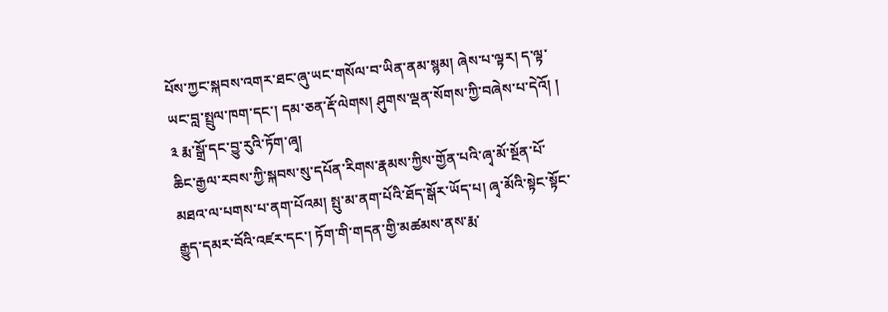པོས་ཀྱང་སྐབས་འགར་ཐང་ཞུ་ཡང་གསོལ་བ་ཡིན་ནམ་སྙམ། ཞེས་པ་ལྟར། ད་ལྟ་ཡང་བླ་སྤྲུལ་ཁག་དང་། དམ་ཅན་རྡོ་ལེགས། ཤུགས་ལྡན་སོགས་ཀྱི་བཞེས་པ་དེའོ། །
༣ རྨ་སྒྲོ་དང་བྱུ་རུའི་ཏོག་ཞྭ།
ཆིང་རྒྱལ་རབས་ཀྱི་སྐབས་སུ་དཔོན་རིགས་རྣམས་ཀྱིས་གྱོན་པའི་ཞྭ་མོ་སྔོན་པོ་མཐའ་ལ་པགས་པ་ནག་པོའམ། སྤུ་མ་ནག་པོའི་ཐོད་སྒོར་ཡོད་པ། ཞྭ་མོའི་སྟེང་སྟོང་རྒྱུད་དམར་བོའི་འཛར་དང་། ཏོག་གི་གདན་གྱི་མཚམས་ནས་རྨ་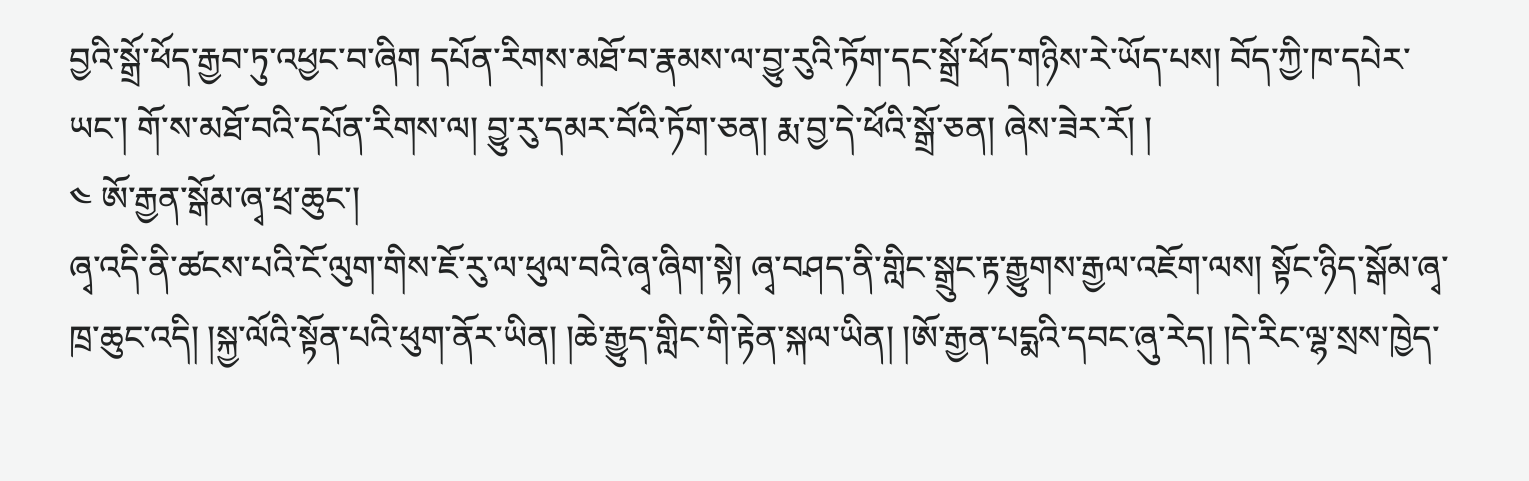བྱའི་སྒྲོ་ཕོད་རྒྱབ་ཏུ་འཕྱང་བ་ཞིག དཔོན་རིགས་མཐོ་བ་རྣམས་ལ་བྱུ་རུའི་ཏོག་དང་སྒྲོ་ཕོད་གཉིས་རེ་ཡོད་པས། བོད་ཀྱི་ཁ་དཔེར་ཡང་། གོ་ས་མཐོ་བའི་དཔོན་རིགས་ལ། བྱུ་རུ་དམར་བོའི་ཏོག་ཅན། རྨ་བྱ་དེ་ཕོའི་སྒྲོ་ཅན། ཞེས་ཟེར་རོ། །
༤ ཨོ་རྒྱན་སྒོམ་ཞྭ་ཕྲ་ཆུང་།
ཞྭ་འདི་ནི་ཚངས་པའི་ངོ་ལུག་གིས་ཇོ་རུ་ལ་ཕུལ་བའི་ཞྭ་ཞིག་སྟེ། ཞྭ་བཤད་ནི་གླིང་སྒྲུང་རྟ་རྒྱུགས་རྒྱལ་འཇོག་ལས། སྟོང་ཉིད་སྒོམ་ཞྭ་ཁྲ་ཆུང་འདི། །སྐྱ་ལོའི་སྟོན་པའི་ཕུག་ནོར་ཡིན། །ཆེ་རྒྱུད་གླིང་གི་རྟེན་སྐལ་ཡིན། །ཨོ་རྒྱན་པདྨའི་དབང་ཞུ་རེད། །དེ་རིང་ལྷ་སྲས་ཁྱེད་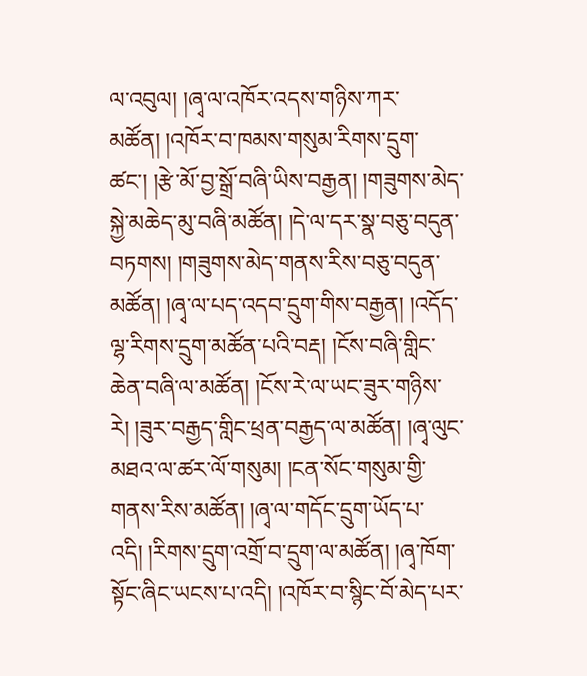ལ་འབུལ། །ཞྭ་ལ་འཁོར་འདས་གཉིས་ཀར་མཚོན། །འཁོར་བ་ཁམས་གསུམ་རིགས་དྲུག་ཚང་། །རྩེ་མོ་བྱ་སྒྲོ་བཞི་ཡིས་བརྒྱན། །གཟུགས་མེད་སྐྱེ་མཆེད་མུ་བཞི་མཚོན། །དེ་ལ་དར་སྣ་བཅུ་བདུན་བཏགས། །གཟུགས་མེད་གནས་རིས་བཅུ་བདུན་མཚོན། །ཞྭ་ལ་པད་འདབ་དྲུག་གིས་བརྒྱན། །འདོད་ལྷ་རིགས་དྲུག་མཚོན་པའི་བརྡ། །ངོས་བཞི་གླིང་ཆེན་བཞི་ལ་མཚོན། །ངོས་རེ་ལ་ཡང་ཟུར་གཉིས་རེ། །ཟུར་བརྒྱད་གླིང་ཕྲན་བརྒྱད་ལ་མཚོན། །ཞྭ་ལུང་མཐའ་ལ་ཚར་ལོ་གསུམ། །ངན་སོང་གསུམ་གྱི་གནས་རིས་མཚོན། །ཞྭ་ལ་གདོང་དྲུག་ཡོད་པ་འདི། །རིགས་དྲུག་འགྲོ་བ་དྲུག་ལ་མཚོན། །ཞྭ་ཁོག་སྟོང་ཞིང་ཡངས་པ་འདི། །འཁོར་བ་སྙིང་བོ་མེད་པར་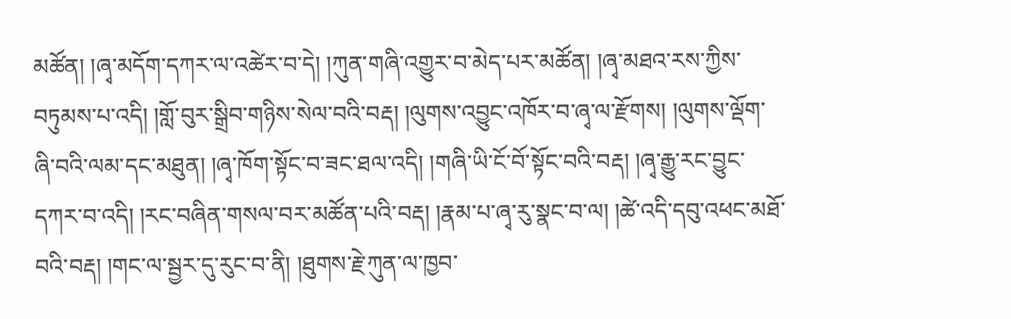མཚོན། །ཞྭ་མདོག་དཀར་ལ་འཚེར་བ་དེ། །ཀུན་གཞི་འགྱུར་བ་མེད་པར་མཚོན། །ཞྭ་མཐའ་རས་ཀྱིས་བཏུམས་པ་འདི། །གློ་བུར་སྒྲིབ་གཉིས་སེལ་བའི་བརྡ། །ལུགས་འབྱུང་འཁོར་བ་ཞྭ་ལ་རྫོགས། །ལུགས་ལྡོག་ཞི་བའི་ལམ་དང་མཐུན། །ཞྭ་ཁོག་སྟོང་བ་ཟང་ཐལ་འདི། །གཞི་ཡི་ངོ་བོ་སྟོང་བའི་བརྡ། །ཞྭ་རྒྱུ་རང་བྱུང་དཀར་བ་འདི། །རང་བཞིན་གསལ་བར་མཚོན་པའི་བརྡ། །རྣམ་པ་ཞྭ་རུ་སྣང་བ་ལ། །ཚེ་འདི་དབུ་འཕང་མཐོ་བའི་བརྡ། །གང་ལ་སྦྱར་དུ་རུང་བ་ནི། །ཐུགས་རྗེ་ཀུན་ལ་ཁྱབ་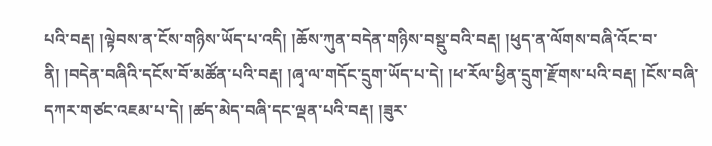པའི་བརྡ། །ལྟེབས་ན་ངོས་གཉིས་ཡོད་པ་འདི། །ཆོས་ཀུན་བདེན་གཉིས་བསྡུ་བའི་བརྡ། །ཕུད་ན་ལོགས་བཞི་འོང་བ་ནི། །བདེན་བཞིའི་དངོས་བོ་མཚོན་པའི་བརྡ། །ཞྭ་ལ་གདོང་དྲུག་ཡོད་པ་དེ། །ཕ་རོལ་ཕྱིན་དྲུག་རྫོགས་པའི་བརྡ། །ངོས་བཞི་དཀར་གཙང་འཇམ་པ་དེ། །ཚད་མེད་བཞི་དང་ལྡན་པའི་བརྡ། །ཟུར་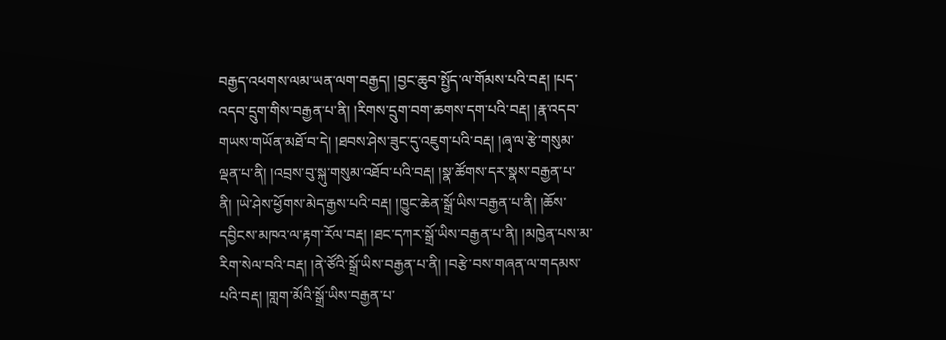བརྒྱད་འཕགས་ལམ་ཡན་ལག་བརྒྱད། །བྱང་ཆུབ་སྤྱོད་ལ་གོམས་པའི་བརྡ། །པད་འདབ་དྲུག་གིས་བརྒྱན་པ་ནི། །རིགས་དྲུག་བག་ཆགས་དག་པའི་བརྡ། །རྣ་འདབ་གཡས་གཡོན་མཐོ་བ་དེ། །ཐབས་ཤེས་ཟུང་དུ་འཇུག་པའི་བརྡ། །ཞྭ་ལ་རྩེ་གསུམ་ལྡན་པ་ནི། །འབྲས་བུ་སྐུ་གསུམ་འཐོབ་པའི་བརྡ། །སྣ་ཚོགས་དར་སྣས་བརྒྱན་པ་ནི། །ཡེ་ཤེས་ཕྱོགས་མེད་རྒྱས་པའི་བརྡ། །ཁྱུང་ཆེན་སྒྲོ་ཡིས་བརྒྱན་པ་ནི། །ཆོས་དབྱིངས་མཁའ་ལ་རྟག་རོལ་བརྡ། །ཐང་དཀར་སྒྲོ་ཡིས་བརྒྱན་པ་ནི། །མཁྱེན་པས་མ་རིག་སེལ་བའི་བརྡ། །ནེ་ཙོའི་སྒྲོ་ཡིས་བརྒྱན་པ་ནི། །བརྩེ་བས་གཞན་ལ་གདམས་པའི་བརྡ། །གླག་མོའི་སྒྲོ་ཡིས་བརྒྱན་པ་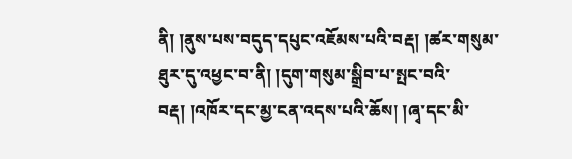ནི། །ནུས་པས་བདུད་དཔུང་འཇོམས་པའི་བརྡ། །ཚར་གསུམ་ཐུར་དུ་འཕྱང་བ་ནི། །དུག་གསུམ་སྒྲིབ་པ་སྤང་བའི་བརྡ། །འཁོར་དང་མྱ་ངན་འདས་པའི་ཆོས། །ཞྭ་དང་མི་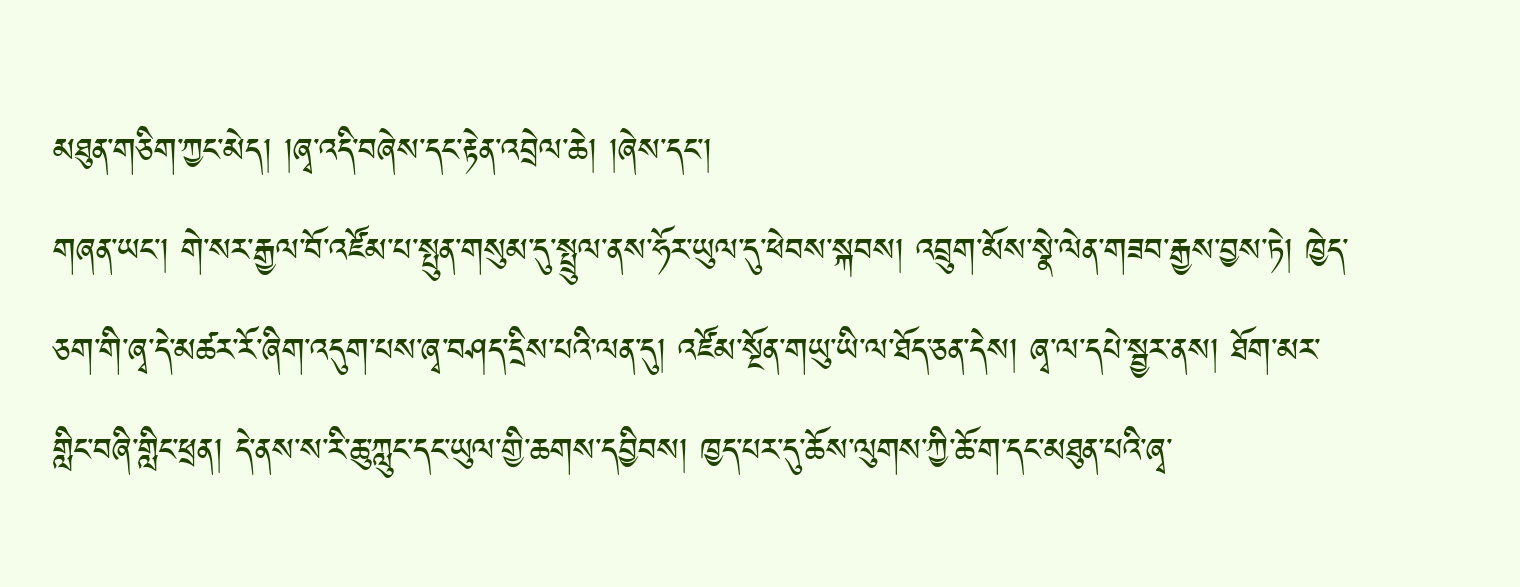མཐུན་གཅིག་ཀྱང་མེད། །ཞྭ་འདི་བཞེས་དང་རྟེན་འབྲེལ་ཆེ། །ཞེས་དང་།
གཞན་ཡང་། གེ་སར་རྒྱལ་བོ་འཛོམ་པ་སྤུན་གསུམ་དུ་སྤྲུལ་ནས་ཧོར་ཡུལ་དུ་ཕེབས་སྐབས། འབྲུག་མོས་སྣེ་ལེན་གཟབ་རྒྱས་བྱས་ཏེ། ཁྱེད་ཅག་གི་ཞྭ་དེ་མཚར་རོ་ཞིག་འདུག་པས་ཞྭ་བཤད་དྲིས་པའི་ལན་དུ། འཛོམ་སྔོན་གཡུ་ཡི་ལ་ཐོད་ཅན་དེས། ཞྭ་ལ་དཔེ་སྦྱར་ནས། ཐོག་མར་གླིང་བཞི་གླིང་ཕྲན། དེ་ནས་ས་རི་ཆུ་ཀླུང་དང་ཡུལ་གྱི་ཆགས་དབྱིབས། ཁྱད་པར་དུ་ཆོས་ལུགས་ཀྱི་ཆོ་ག་དང་མཐུན་པའི་ཞྭ་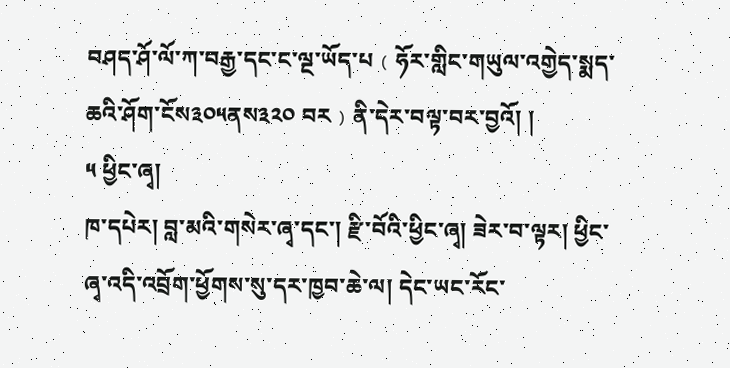བཤད་ཤོ་ལོ་ཀ་བརྒྱ་དང་ང་ལྔ་ཡོད་པ﹙ཧོར་གླིང་གཡུལ་འགྱེད་སྨད་ཆའི་ཤོག་ངོས༣༠༥ནས༣༢༠ བར﹚ནི་དེར་བལྟ་བར་བྱའོ། །
༥ ཕྱིང་ཞྭ།
ཁ་དཔེར། བླ་མའི་གསེར་ཞྭ་དང་། རྫི་བོའི་ཕྱིང་ཞྭ། ཟེར་བ་ལྟར། ཕྱིང་ཞྭ་འདི་འབྲོག་ཕྱོགས་སུ་དར་ཁྱབ་ཆེ་ལ། དེང་ཡང་རོང་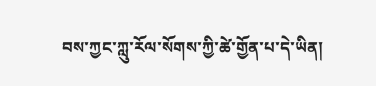བས་ཀྱང་ཀླུ་རོལ་སོགས་ཀྱི་ཚེ་གྱོན་པ་དེ་ཡིན།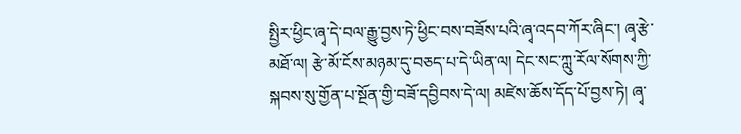སྤྱིར་ཕྱིང་ཞྭ་དེ་བལ་རྒྱུ་བྱས་ཏེ་ཕྱིང་བས་བཟོས་པའི་ཞྭ་འདབ་ཀོར་ཞིང་། ཞྭ་རྩེ་མཐོ་ལ། རྩེ་མོ་ངོས་མཉམ་དུ་བཅད་པ་དེ་ཡིན་ལ། དེང་སང་ཀླུ་རོལ་སོགས་ཀྱི་སྐབས་སུ་གྱོན་པ་སྔོན་གྱི་བཟོ་དབྱིབས་དེ་ལ། མཛེས་ཆོས་དོད་པོ་བྱས་ཏེ། ཞྭ་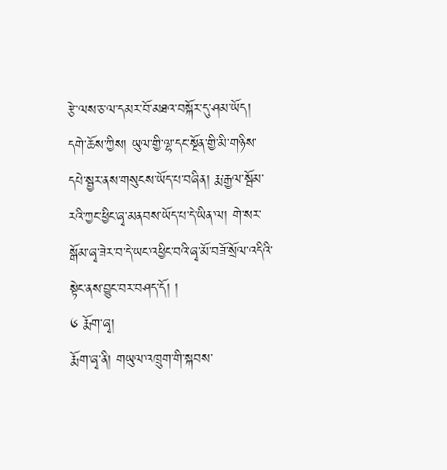རྩེ་ལས་ཅ་ལ་དམར་བོ་མཐའ་བསྐོར་དུ་ཤམ་ཡོད། དགེ་ཆོས་ཀྱིས། ཡུལ་གྱི་ལྷ་དང་སྔོན་གྱི་མི་གཉིས་དཔེ་སྦྱར་ནས་གསུངས་ཡོད་པ་བཞིན། རྨ་རྒྱལ་སྦོམ་རའི་ཀྱང་ཕྱིང་ཞྭ་མནབས་ཡོད་པ་དེ་ཡིན་ལ། གེ་སར་སྒོམ་ཞྭ་ཟེར་བ་དེ་ཡང་འཕྱིང་བའི་ཞྭ་མོ་བཟོ་སྲོལ་འདིའི་སྟེང་ནས་བྱུང་བར་བཤད་དོ། །
༦ རྨོག་ཞྭ།
རྨོག་ཞྭ་ནི། གཡུལ་འཁྲུག་གི་སྐབས་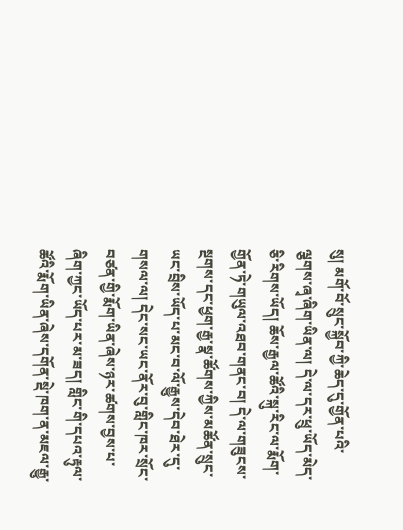སུ། མགོ་བོ་སྲུང་སྐྱོབ་ཀྱི་ཆེད་དུ་གྱོན་པའི་ལྕགས་ཞྭ་ཞིག་ཡིན་ལ། དེ་ལ་དར་ཕྲུ་ཡོད་མེད་ཅི་རིགས་ཡོད། ཆོས་རྒྱལ་ཚོའི་སྐུ་རིང་ལ་རྨོག་གྱོན་ཏེ་གཡུལ་འཐབ་གནང་བ། དེ་ལ་གཟུངས་སྔགས་དང་ཕྱག་རྒྱ་སྣ་ཚོགས་ཀྱིས་མཚོན་སྲུང་ཡང་བྲིས་ཡོད་པ་མང་བ་ལོ་རྒྱུས་དེབ་ཐེར་དུ་གསལ་ལ། དེང་སང་ཡང་ནོར་བུ་གླིང་ཁར་སྲོང་བཙན་གྱི་རྨོག་ཡིན་ཞེས་ཉར་ཚགས་བྱས་པ་ཞིག་ཀྱང་ཡོད་པར་མ་ཟད། གླིང་གི་དཔའ་རྟུལ་ཚོའི་རྨོག་ཡིན་ཞེས་དགོན་སྡེ་ཁག་ན་མཇལ་རྒྱུ་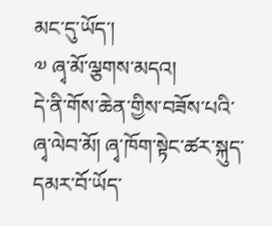མང་དུ་ཡོད་།
༧ ཞྭ་མོ་ལྕགས་མདའ།
དེ་ནི་གོས་ཆེན་གྱིས་བཟོས་པའི་ཞྭ་ལེབ་མོ། ཞྭ་ཁོག་སྟེང་ཚར་སྐུད་དམར་བོ་ཡོད་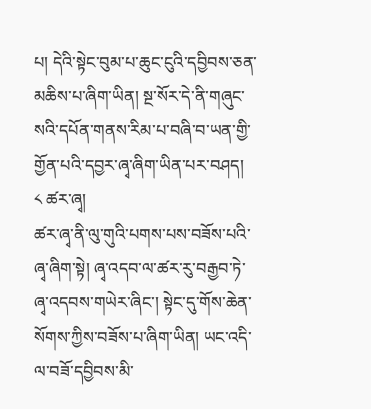པ། དེའི་སྟེང་བུམ་པ་ཆུང་ངུའི་དབྱིབས་ཅན་མཆིས་པ་ཞིག་ཡིན། སྔ་སོར་དེ་ནི་གཞུང་སའི་དཔོན་གནས་རིམ་པ་བཞི་བ་ཡན་གྱི་གྱོན་པའི་དབྱར་ཞྭ་ཞིག་ཡིན་པར་བཤད།
༨ ཚར་ཞྭ།
ཚར་ཞྭ་ནི་ལུ་གུའི་པགས་པས་བཟོས་པའི་ཞྭ་ཞིག་སྟེ། ཞྭ་འདབ་ལ་ཚར་རུ་བརྒྱབ་ཏེ་ཞྭ་འདབས་གཡེར་ཞིང་། སྟེང་དུ་གོས་ཆེན་སོགས་ཀྱིས་བཟོས་པ་ཞིག་ཡིན། ཡང་འདི་ལ་བཟོ་དབྱིབས་མི་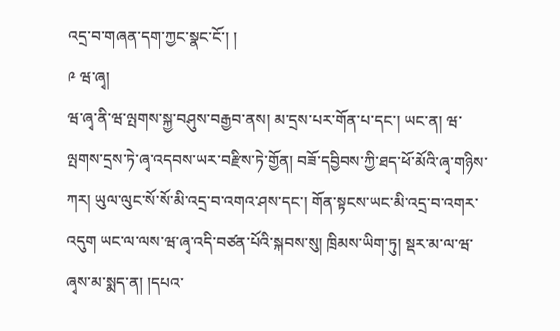འདྲ་བ་གཞན་དག་ཀྱང་སྣང་ངོ་། །
༩ ཝ་ཞྭ།
ཝ་ཞྭ་ནི་ཝ་ལྤགས་སྐྱ་བཤུས་བརྒྱབ་ནས། མ་དྲས་པར་གོན་པ་དང་། ཡང་ན། ཝ་ལྤགས་དྲས་ཏེ་ཞྭ་འདབས་ཡར་བརྫིས་ཏེ་གྱོན། བཟོ་དབྱིབས་ཀྱི་ཐད་ཕོ་མོའི་ཞྭ་གཉིས་ཀར། ཡུལ་ལུང་སོ་སོ་མི་འདྲ་བ་འགའ་ཤས་དང་། གོན་སྟངས་ཡང་མི་འདྲ་བ་འགར་འདུག ཡང་ལ་ལས་ཝ་ཞྭ་འདི་བཙན་པོའི་སྐབས་སུ། ཁྲིམས་ཡིག་ཏུ། སྡར་མ་ལ་ཝ་ཞྭས་མ་སྨད་ན། །དཔའ་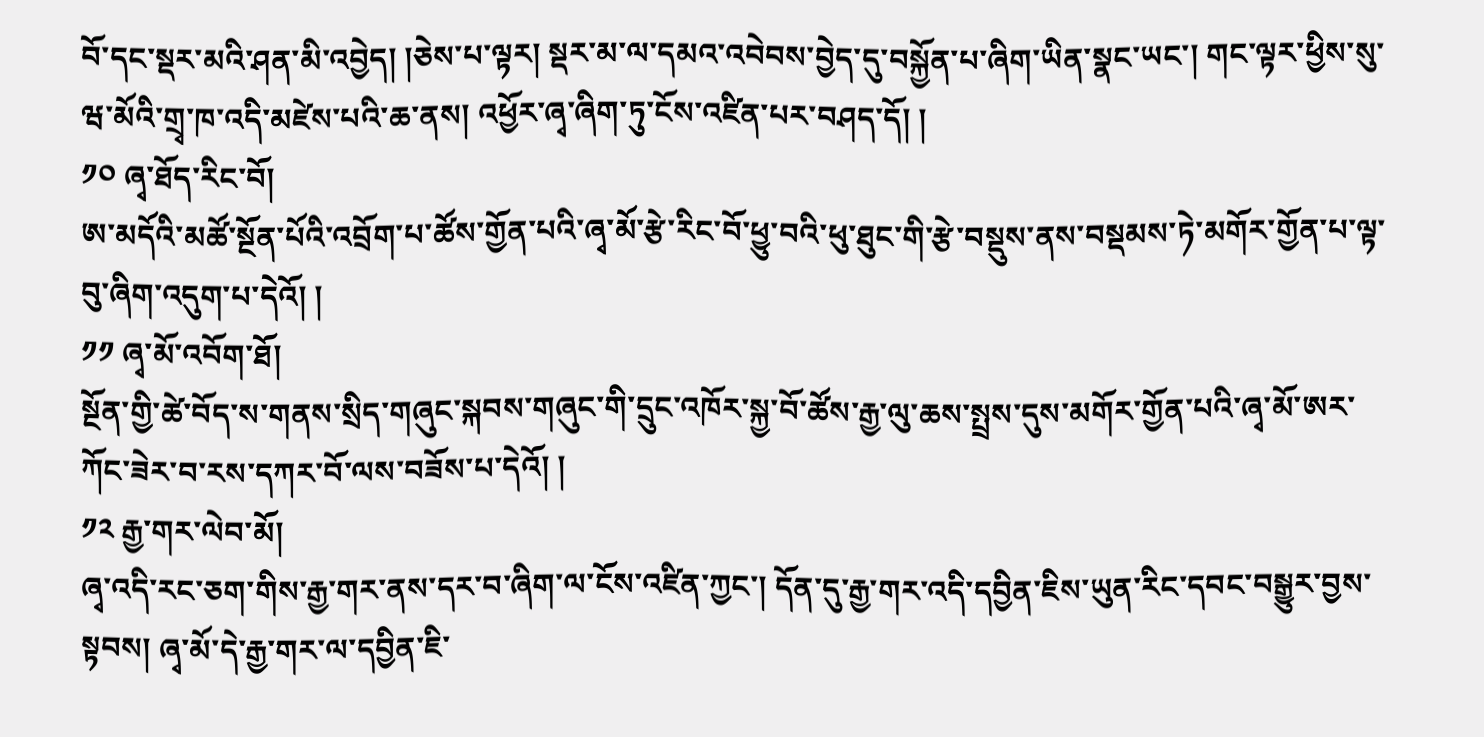བོ་དང་སྡར་མའི་ཤན་མི་འབྱེད། །ཅེས་པ་ལྟར། སྡར་མ་ལ་དམའ་འབེབས་བྱེད་དུ་བསྐྱོན་པ་ཞིག་ཡིན་སྣང་ཡང་། གང་ལྟར་ཕྱིས་སུ་ཝ་མོའི་གྲྭ་ཁ་འདི་མཛེས་པའི་ཆ་ནས། འཕྱོར་ཞྭ་ཞིག་ཏུ་ངོས་འཛིན་པར་བཤད་དོ། །
༡༠ ཞྭ་ཐོད་རིང་བོ།
ཨ་མདོའི་མཚོ་སྔོན་པོའི་འབྲོག་པ་ཚོས་གྱོན་པའི་ཞྭ་མོ་རྩེ་རིང་བོ་ཕྱུ་བའི་ཕུ་ཐུང་གི་རྩེ་བསྡུས་ནས་བསྡམས་ཏེ་མགོར་གྱོན་པ་ལྟ་བུ་ཞིག་འདུག་པ་དེའོ། །
༡༡ ཞྭ་མོ་འབོག་ཐོ།
སྔོན་གྱི་ཚེ་བོད་ས་གནས་སྲིད་གཞུང་སྐབས་གཞུང་གི་དྲུང་འཁོར་སྐྱ་བོ་ཚོས་རྒྱ་ལུ་ཆས་སྤྲས་དུས་མགོར་གྱོན་པའི་ཞྭ་མོ་ཨར་ཀོང་ཟེར་བ་རས་དཀར་བོ་ལས་བཟོས་པ་དེའོ། །
༡༢ རྒྱ་གར་ལེབ་མོ།
ཞྭ་འདི་རང་ཅག་གིས་རྒྱ་གར་ནས་དར་བ་ཞིག་ལ་ངོས་འཛིན་ཀྱང་། དོན་དུ་རྒྱ་གར་འདི་དབྱིན་ཇིས་ཡུན་རིང་དབང་བསྒྱུར་བྱས་སྟབས། ཞྭ་མོ་དེ་རྒྱ་གར་ལ་དབྱིན་ཇི་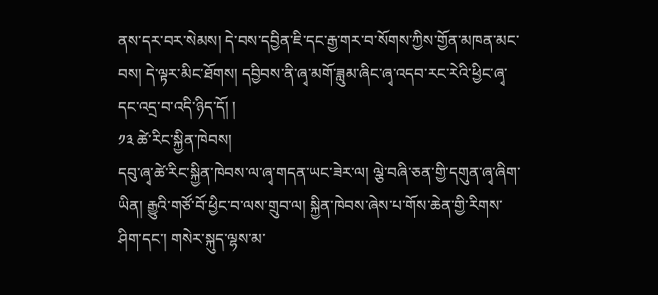ནས་དར་བར་སེམས། དེ་བས་དབྱིན་ཇི་དང་རྒྱ་གར་བ་སོགས་ཀྱིས་གྱོན་མཁན་མང་བས། དེ་ལྟར་མིང་ཐོགས། དབྱིབས་ནི་ཞྭ་མགོ་ཟླུམ་ཞིང་ཞྭ་འདབ་རང་རེའི་ཕྱིང་ཞྭ་དང་འདྲ་བ་འདི་ཉིད་དོ། །
༡༣ ཚེ་རིང་སྐྱིན་ཁེབས།
དབུ་ཞྭ་ཚེ་རིང་སྐྱིན་ཁེབས་ལ་ཞྭ་གདན་ཡང་ཟེར་ལ། ལྕེ་བཞི་ཅན་གྱི་དགུན་ཞྭ་ཞིག་ཡིན། རྒྱུའི་གཙོ་བོ་ཕྱིང་བ་ལས་གྲུབ་ལ། སྐྱིན་ཁེབས་ཞེས་པ་གོས་ཆེན་གྱི་རིགས་ཤིག་དང་། གསེར་སྐུད་ལྷས་མ་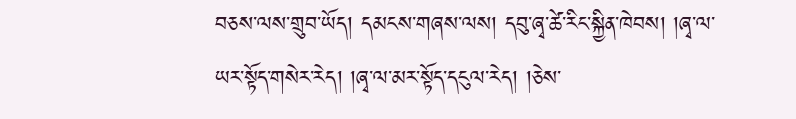བཅས་ལས་གྲུབ་ཡོད། དམངས་གཞས་ལས། དབུ་ཞྭ་ཚེ་རིང་སྐྱིན་ཁེབས། །ཞྭ་ལ་ཡར་སྟོད་གསེར་རེད། །ཞྭ་ལ་མར་སྟོད་དངུལ་རེད། །ཅེས་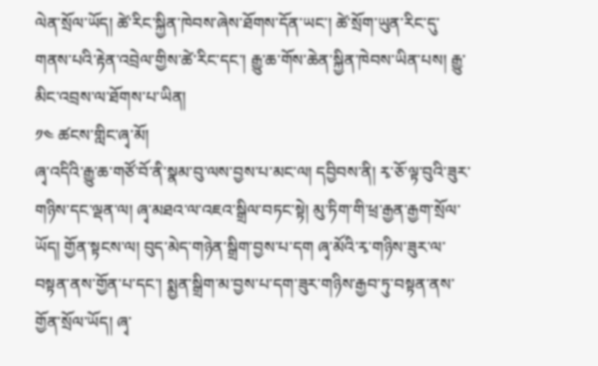ལེན་སྲོལ་ཡོད། ཚེ་རིང་སྐྱིན་ཁེབས་ཞེས་ཐོགས་དོན་ཡང་། ཚེ་སྲོག་ཡུན་རིང་དུ་གནས་པའི་རྟེན་འབྲེལ་གྱིས་ཚེ་རིང་དང་། རྒྱུ་ཆ་གོས་ཆེན་སྐྱིན་ཁེབས་ཡིན་པས། རྒྱུ་མིང་འབྲས་ལ་ཐོགས་པ་ཡིན།
༡༤ ཚངས་གླིང་ཞྭ་མོ།
ཞྭ་འདིའི་རྒྱུ་ཆ་གཙོ་བོ་ནི་སྣམ་བུ་ལས་བྱས་པ་མང་ལ། དབྱིབས་ནི། རྭ་ཅོ་ལྟ་བུའི་ཟུར་གཉིས་དང་ལྡན་ལ། ཞྭ་མཐའ་ལ་འཇའ་སྒྲིལ་བཏང་སྟེ། མུ་ཏིག་གི་ཕྲ་རྒྱན་རྒྱག་སྲོལ་ཡོད། གྱོན་སྟངས་ལ། བུད་མེད་གཉེན་སྒྲིག་བྱས་པ་དག ཞྭ་མོའི་རྭ་གཉིས་ཟུར་ལ་བསྟན་ནས་གྱོན་པ་དང་། སྨྱན་སྒྲིག་མ་བྱས་པ་དག་ཟུར་གཉིས་རྒྱབ་ཏུ་བསྟན་ནས་གྱོན་སྲོལ་ཡོད། ཞྭ་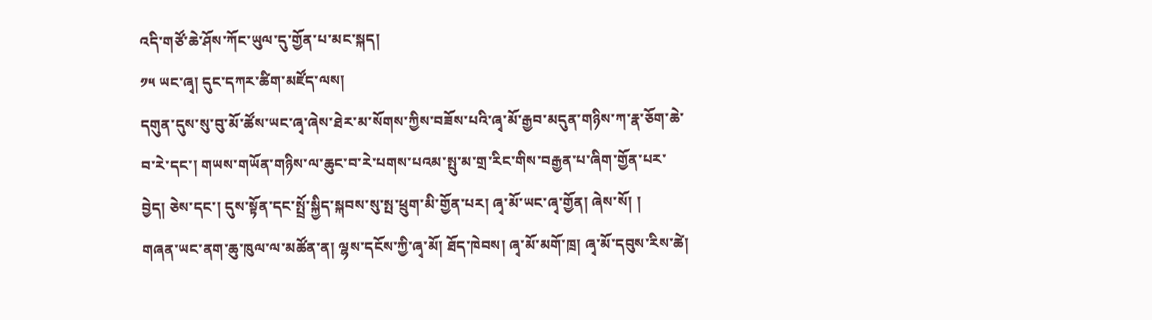འདི་གཙོ་ཆེ་ཤོས་ཀོང་ཡུལ་དུ་གྱོན་པ་མང་སྐད།
༡༥ ཡང་ཞྭ། དུང་དཀར་ཚིག་མཛོད་ལས།
དགུན་དུས་སུ་བུ་མོ་ཚོས་ཡང་ཞྭ་ཞེས་ཐེར་མ་སོགས་ཀྱིས་བཟོས་པའི་ཞྭ་མོ་རྒྱབ་མདུན་གཉིས་ཀ་རྣ་ཅོག་ཆེ་བ་རེ་དང་། གཡས་གཡོན་གཉིས་ལ་ཆུང་བ་རེ་པགས་པའམ་སྤུ་མ་གྲ་རིང་གིས་བརྒྱན་པ་ཞིག་གྱོན་པར་བྱེད། ཅེས་དང་། དུས་སྟོན་དང་སྤྲོ་སྐྱིད་སྐབས་སུ་སྤ་ཕྲུག་མི་གྱོན་པར། ཞྭ་མོ་ཡང་ཞྭ་གྱོན། ཞེས་སོ། །
གཞན་ཡང་ནག་ཆུ་ཁུལ་ལ་མཚོན་ན། ལྷས་དངོས་ཀྱི་ཞྭ་མོ། ཐོད་ཁེབས། ཞྭ་མོ་མགོ་ཁྲ། ཞྭ་མོ་དབུས་རིས་ཚེ།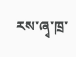རས་ཞྭ་ཁྲ་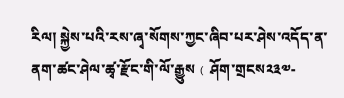རིལ། སྐྱེས་པའི་རས་ཞྭ་སོགས་ཀྱང་ཞིབ་པར་ཤེས་འདོད་ན་ནག་ཚང་ཤེལ་ཚྭ་རྫོང་གི་ལོ་རྒྱུས﹙ཤོག་གྲངས༢༣༧-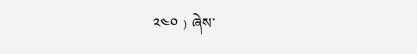༢༤༠﹚ཞེས་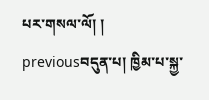པར་གསལ་ལོ། །
previousབདུན་པ། ཁྱིམ་པ་སྐྱ་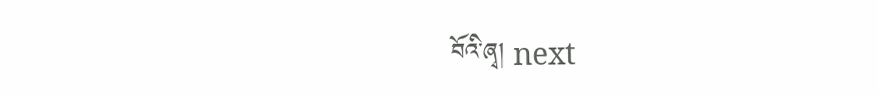བོའི་ཞྭ། next